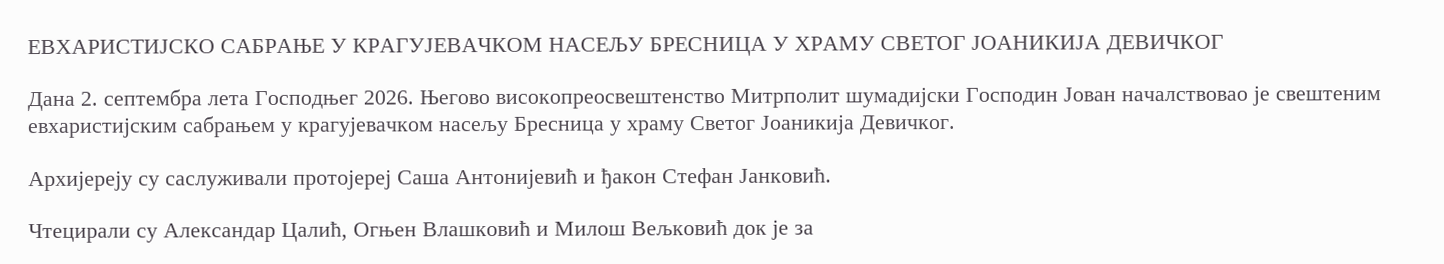ЕВХАРИСТИЈСКО САБРАЊЕ У КРАГУЈЕВАЧКОМ НАСЕЉУ БРЕСНИЦА У ХРАМУ СВЕТОГ ЈОАНИКИЈА ДЕВИЧКОГ

Дана 2. септембра лета Господњег 2026. Његово високопреосвештенство Митрполит шумадијски Господин Јован началствовао је свештеним евхаристијским сабрањем у крагујевачком насељу Бресница у храму Светог Јоаникија Девичког.

Архијереју су саслуживали протојереј Саша Антонијевић и ђакон Стефан Јанковић.

Чтецирали су Александар Цалић, Огњен Влашковић и Милош Вељковић док је за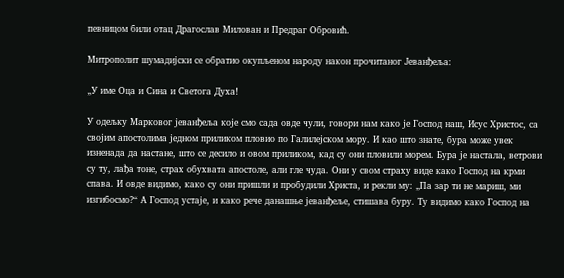певницом били отац Драгослав Милован и Предраг Обровић.

Митрополит шумадијски се обратио окупљеном народу након прочитаног Јеванђеља:

„У име Оца и Сина и Светога Духа!

У одељку Марковог јеванђеља које смо сада овде чули, говори нам како је Господ наш, Исус Христос, са својим апостолима једном приликом пловио по Галилејском мору. И као што знате, бура може увек изненада да настане, што се десило и овом приликом, кад су они пловили морем. Бура је настала, ветрови су ту, лађа тоне, страх обухвата апостоле, али гле чуда. Они у свом страху виде како Господ на крми спава. И овде видимо, како су они пришли и пробудили Христа, и рекли му: „Па зар ти не мариш, ми изгибосмо?“ А Господ устаје, и како рече данашње јеванђеље, стишава буру. Ту видимо како Господ на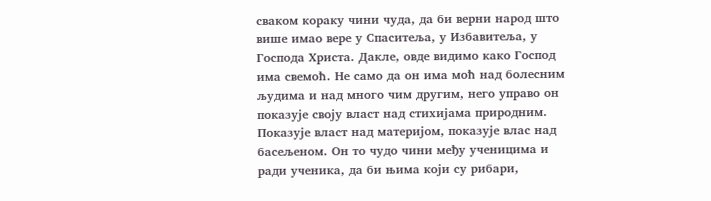сваком кораку чини чуда, да би верни народ што више имао вере у Спаситеља, у Избавитеља, у Господа Христа. Дакле, овде видимо како Господ има свемоћ. Не само да он има моћ над болесним људима и над много чим другим, него управо он показује своју власт над стихијама природним. Показује власт над материјом, показује влас над басељеном. Он то чудо чини међу ученицима и ради ученика, да би њима који су рибари,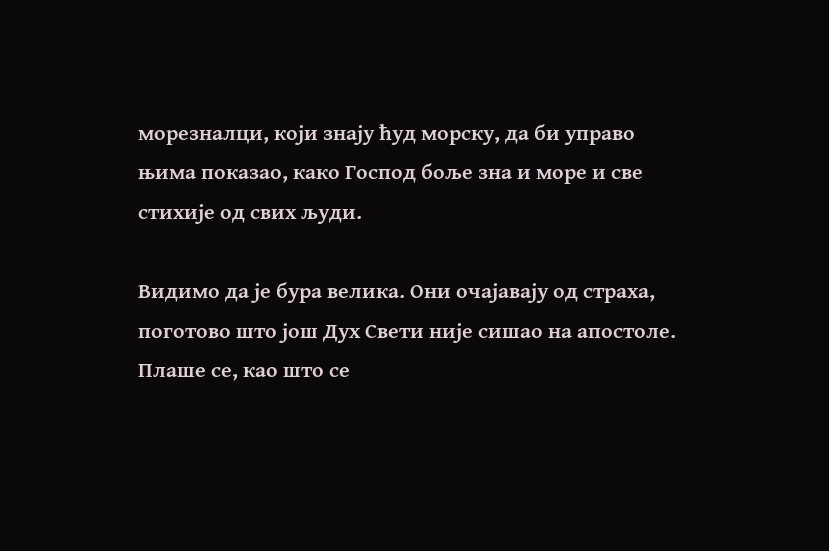морезналци, који знају ћуд морску, да би управо њима показао, како Господ боље зна и море и све стихије од свих људи.

Видимо да је бура велика. Они очајавају од страха, поготово што још Дух Свети није сишао на апостоле. Плаше се, као што се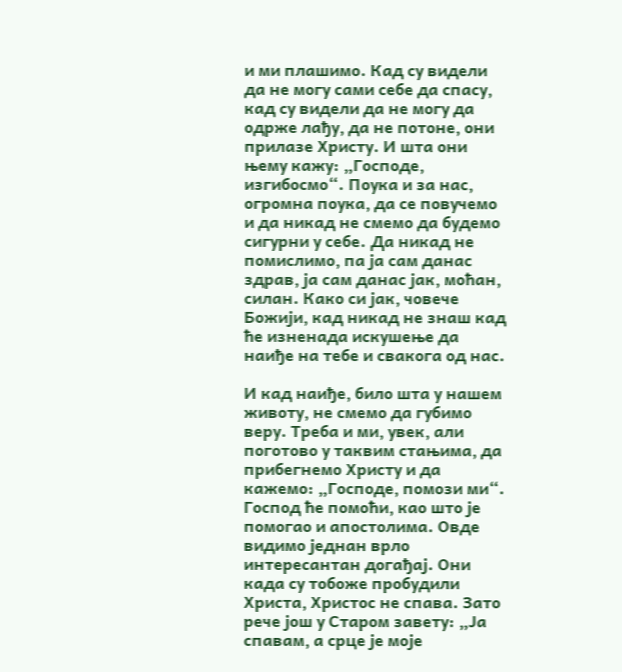и ми плашимо. Кад су видели да не могу сами себе да спасу, кад су видели да не могу да одрже лађу, да не потоне, они прилазе Христу. И шта они њему кажу: „Господе, изгибосмо“. Поука и за нас, огромна поука, да се повучемо и да никад не смемо да будемо сигурни у себе. Да никад не помислимо, па ја сам данас здрав, ја сам данас јак, моћан, силан. Како си јак, човече Божији, кад никад не знаш кад ће изненада искушење да наиђе на тебе и свакога од нас.

И кад наиђе, било шта у нашем животу, не смемо да губимо веру. Треба и ми, увек, али поготово у таквим стањима, да прибегнемо Христу и да кажемо: „Господе, помози ми“. Господ ће помоћи, као што је помогао и апостолима. Овде видимо једнан врло интересантан догађај. Они када су тобоже пробудили Христа, Христос не спава. Зато рече још у Старом завету: „Ја спавам, а срце је моје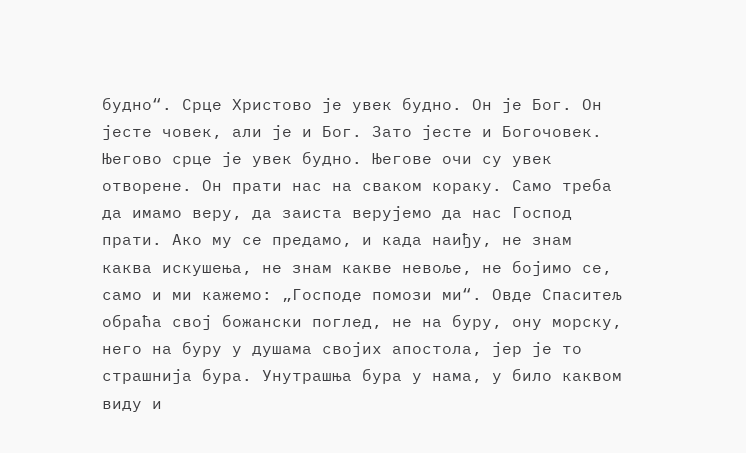будно“. Срце Христово је увек будно. Он је Бог. Он јесте човек, али је и Бог. Зато јесте и Богочовек. Његово срце је увек будно. Његове очи су увек отворене. Он прати нас на сваком кораку. Само треба да имамо веру, да заиста верујемо да нас Господ прати. Ако му се предамо, и када наиђу, не знам каква искушења, не знам какве невоље, не бојимо се, само и ми кажемо: „Господе помози ми“. Овде Спаситељ обраћа свој божански поглед, не на буру, ону морску, него на буру у душама својих апостола, јер је то страшнија бура. Унутрашња бура у нама, у било каквом виду и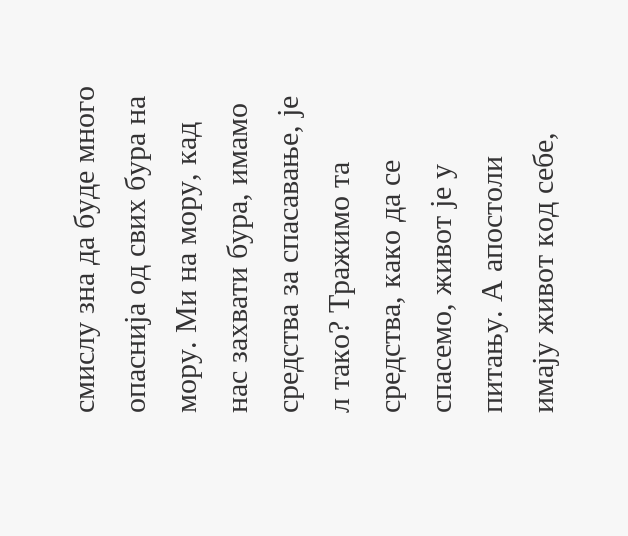смислу зна да буде много опаснија од свих бура на мору. Ми на мору, кад нас захвати бура, имамо средства за спасавање, је л тако? Тражимо та средства, како да се спасемо, живот је у питању. А апостоли имају живот код себе,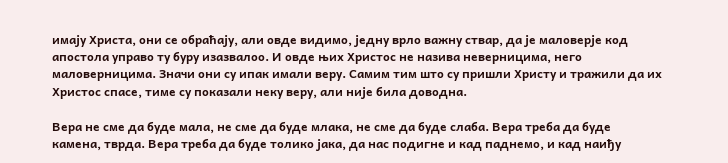имају Христа, они се обраћају, али овде видимо, једну врло важну ствар, да је маловерје код апостола управо ту буру изазвалоо. И овде њих Христос не назива неверницима, него маловерницима. Значи они су ипак имали веру. Самим тим што су пришли Христу и тражили да их Христос спасе, тиме су показали неку веру, али није била доводна.

Вера не сме да буде мала, не сме да буде млака, не сме да буде слаба. Вера треба да буде камена, тврда. Вера треба да буде толико јака, да нас подигне и кад паднемо, и кад наиђу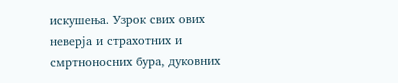искушења. Узрок свих ових неверја и страхотних и смртноносних бура, дуковних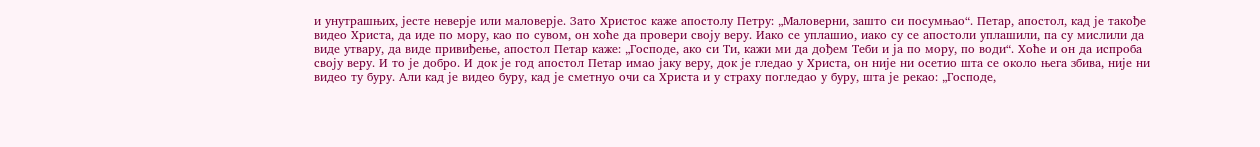и унутрашњих, јесте неверје или маловерје. Зато Христос каже апостолу Петру: „Маловерни, зашто си посумњао“. Петар, апостол, кад је такође видео Христа, да иде по мору, као по сувом, он хоће да провери своју веру. Иако се уплашио, иако су се апостоли уплашили, па су мислили да виде утвару, да виде привиђење, апостол Петар каже: „Господе, ако си Ти, кажи ми да дођем Теби и ја по мору, по води“. Хоће и он да испроба своју веру. И то је добро. И док је год апостол Петар имао јаку веру, док је гледао у Христа, он није ни осетио шта се около њега збива, није ни видео ту буру. Али кад је видео буру, кад је сметнуо очи са Христа и у страху погледао у буру, шта је рекао: „Господе,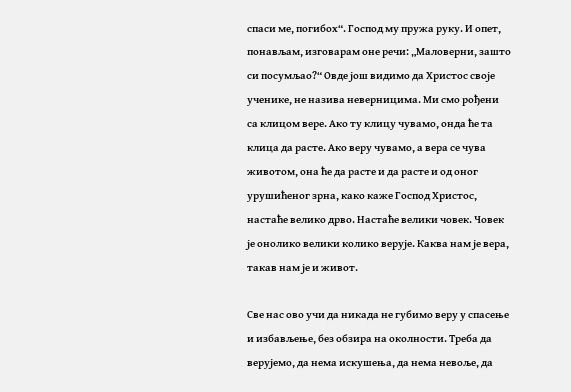спаси ме, погибох“. Господ му пружа руку. И опет, понављам, изговарам оне речи: „Маловерни, зашто си посумљао?“ Овде још видимо да Христос своје ученике, не назива неверницима. Ми смо рођени са клицом вере. Ако ту клицу чувамо, онда ће та клица да расте. Ако веру чувамо, а вера се чува животом, она ће да расте и да расте и од оног урушићеног зрна, како каже Господ Христос, настаће велико дрво. Настаће велики човек. Човек је онолико велики колико верује. Каква нам је вера, такав нам је и живот.

Све нас ово учи да никада не губимо веру у спасење и избављење, без обзира на околности. Треба да верујемо, да нема искушења, да нема невоље, да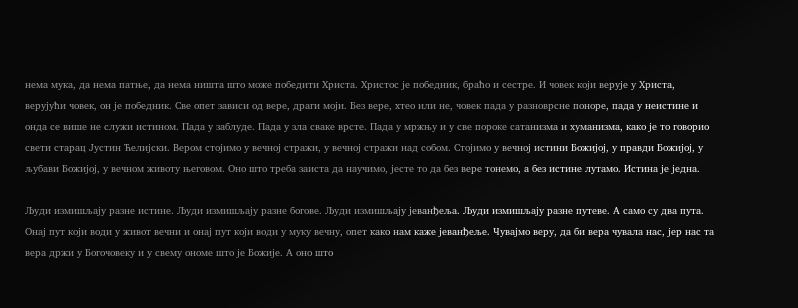нема мука, да нема патње, да нема ништа што може победити Христа. Христос је победник, браћо и сестре. И човек који верује у Христа, верујући човек, он је победник. Све опет зависи од вере, драги моји. Без вере, хтео или не, човек пада у разноврсне поноре, пада у неистине и онда се више не служи истином. Пада у заблуде. Пада у зла сваке врсте. Пада у мржњу и у све пороке сатанизма и хуманизма, како је то говорио свети старац Јустин Ћелијски. Вером стојимо у вечној стражи, у вечној стражи над собом. Стојимо у вечној истини Божијој, у правди Божијој, у љубави Божијој, у вечном животу његовом. Оно што треба заиста да научимо, јесте то да без вере тонемо, а без истине лутамо. Истина је једна.

Људи измишљају разне истине. Људи измишљају разне богове. Људи измишљају јеванђеља. Људи измишљају разне путеве. А само су два пута. Онај пут који води у живот вечни и онај пут који води у муку вечну, опет како нам каже јеванђеље. Чувајмо веру, да би вера чувала нас, јер нас та вера држи у Богочовеку и у свему ономе што је Божије. А оно што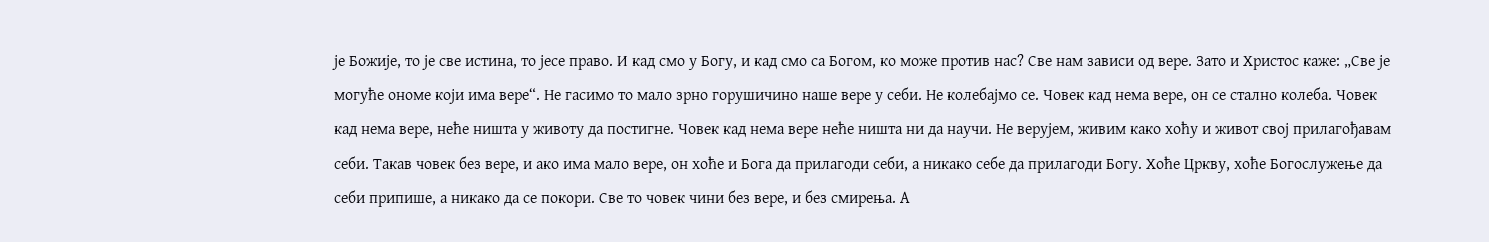је Божије, то је све истина, то јесе право. И кад смо у Богу, и кад смо са Богом, ко може против нас? Све нам зависи од вере. Зато и Христос каже: „Све је могуће ономе који има вере“. Не гасимо то мало зрно горушичино наше вере у себи. Не колебајмо се. Човек кад нема вере, он се стално колеба. Човек кад нема вере, неће ништа у животу да постигне. Човек кад нема вере неће ништа ни да научи. Не верујем, живим како хоћу и живот свој прилагођавам себи. Такав човек без вере, и ако има мало вере, он хоће и Бога да прилагоди себи, а никако себе да прилагоди Богу. Хоће Цркву, хоће Богослужење да себи припише, а никако да се покори. Све то човек чини без вере, и без смирења. А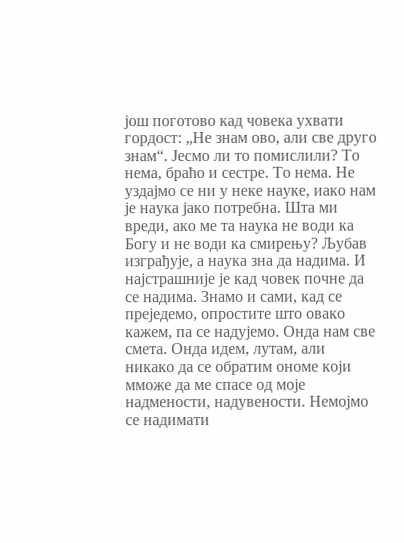још поготово кад човека ухвати гордост: „Не знам ово, али све друго знам“. Јесмо ли то помислили? То нема, браћо и сестре. То нема. Не уздајмо се ни у неке науке, иако нам је наука јако потребна. Шта ми вреди, ако ме та наука не води ка Богу и не води ка смирењу? Љубав изграђује, а наука зна да надима. И најстрашније је кад човек почне да се надима. Знамо и сами, кад се преједемо, опростите што овако кажем, па се надујемо. Онда нам све смета. Онда идем, лутам, али никако да се обратим ономе који мможе да ме спасе од моје надмености, надувености. Немојмо се надимати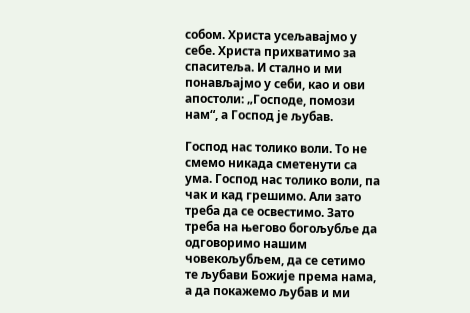собом. Христа усељавајмо у себе. Христа прихватимо за спаситеља. И стално и ми понављајмо у себи, као и ови апостоли: „Господе, помози нам“, а Господ је љубав.

Господ нас толико воли. То не смемо никада сметенути са ума. Господ нас толико воли, па чак и кад грешимо. Али зато треба да се освестимо. Зато треба на његово богољубље да одговоримо нашим човекољубљем, да се сетимо те љубави Божије према нама, а да покажемо љубав и ми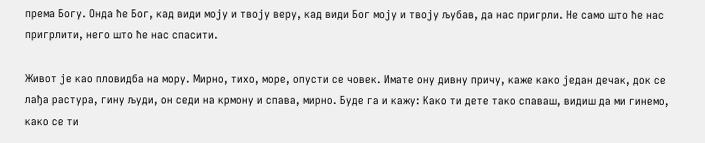према Богу. Онда ће Бог, кад види моју и твоју веру, кад види Бог моју и твоју љубав, да нас пригрли. Не само што ће нас пригрлити, него што ће нас спасити.

Живот је као пловидба на мору. Мирно, тихо, море, опусти се човек. Имате ону дивну причу, каже како један дечак, док се лађа растура, гину људи, он седи на крмону и спава, мирно. Буде га и кажу: Како ти дете тако спаваш, видиш да ми гинемо, како се ти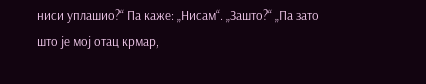ниси уплашио?“ Па каже: „Нисам“. „Зашто?“ „Па зато што је мој отац крмар,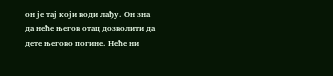он је тај који води лађу. Он зна да неће његов отац дозволити да дете његово погине. Неће ни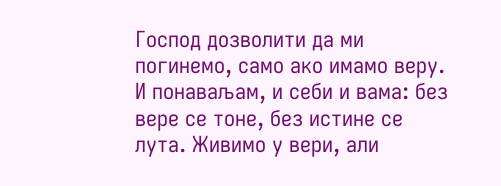Господ дозволити да ми погинемо, само ако имамо веру. И понаваљам, и себи и вама: без вере се тоне, без истине се лута. Живимо у вери, али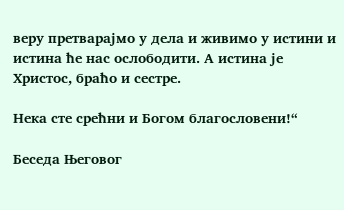веру претварајмо у дела и живимо у истини и истина ће нас ослободити. А истина је Христос, браћо и сестре.

Нека сте срећни и Богом благословени!“

Беседа Његовог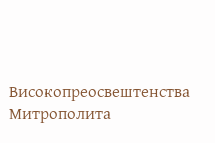Високопреосвештенства Митрополита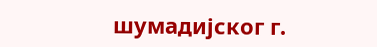шумадијског г.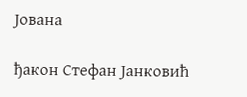Јована

ђакон Стефан Јанковић